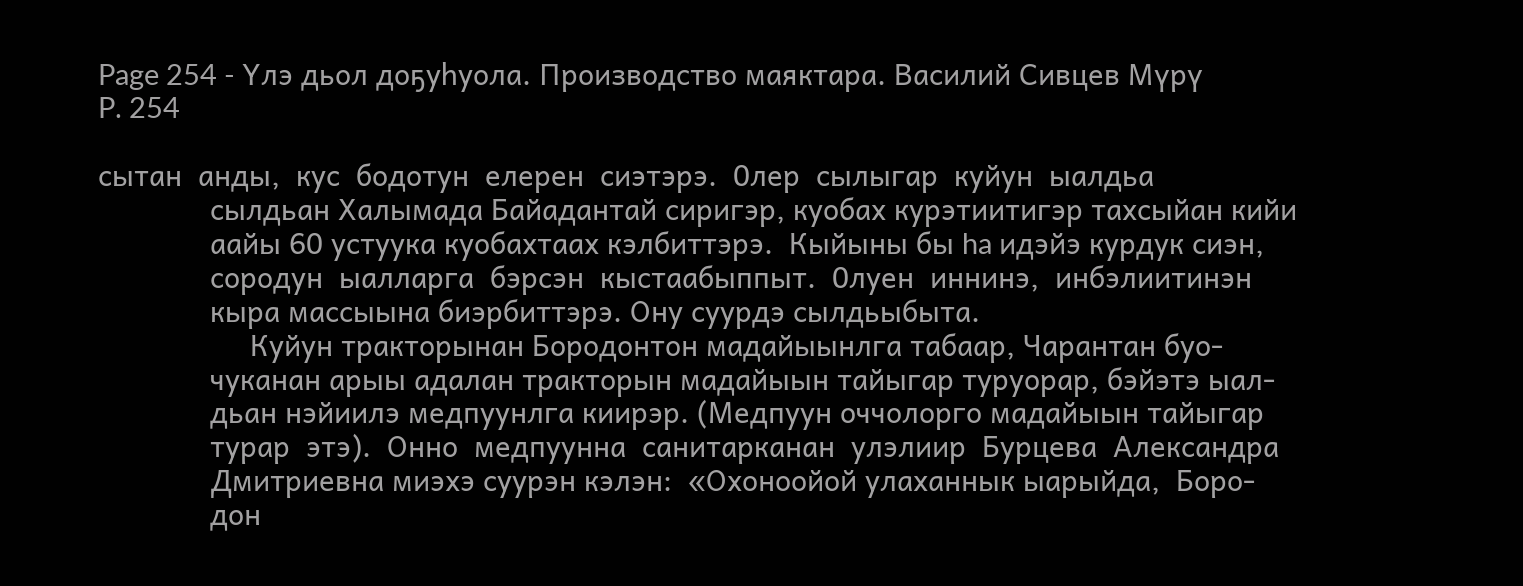Page 254 - Үлэ дьол доҕуһуола. Производство маяктара. Василий Сивцев Мүрү
P. 254

сытан  анды,  кус  бодотун  елерен  сиэтэрэ.  0лер  сылыгар  куйун  ыалдьа
              сылдьан Халымада Байадантай сиригэр, куобах курэтиитигэр тахсыйан кийи
              аайы 60 устуука куобахтаах кэлбиттэрэ.  Кыйыны бы ha идэйэ курдук сиэн,
              сородун  ыалларга  бэрсэн  кыстаабыппыт.  0луен  иннинэ,  инбэлиитинэн
              кыра массыына биэрбиттэрэ. Ону суурдэ сылдьыбыта.
                   Куйун тракторынан Бородонтон мадайыынлга табаар, Чарантан буо-
              чуканан арыы адалан тракторын мадайыын тайыгар туруорар, бэйэтэ ыал-
              дьан нэйиилэ медпуунлга киирэр. (Медпуун оччолорго мадайыын тайыгар
              турар  этэ).  Онно  медпуунна  санитарканан  улэлиир  Бурцева  Александра
              Дмитриевна миэхэ суурэн кэлэн:  «Охоноойой улаханнык ыарыйда,  Боро-
              дон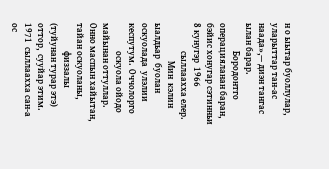н о ыытар буоллулар, уларыттар тан-ас наада»,— диэн тангас ылан барар.
              Бородонтго операцияланан баран, бэйис хонугар сэтинньи  8 кунугэр  1966
              сыллаахха елер.
                   Мин  кэлин  ыалдьар  буолан  оскуолада  улэлии  кеспутум.  Оччолорго
              оскуола ойодо майынан оттуллар. Онно маспын хайытан, тайан оскуоланы,
              физзалы  (туйунан турар этэ) оттор,  сууйар этим.  1971  сыллаахха сан-а ос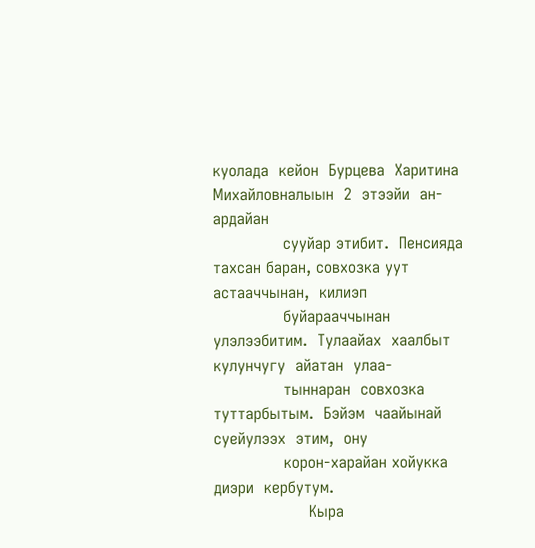куолада  кейон  Бурцева  Харитина  Михайловналыын  2  этээйи  ан-ардайан
              сууйар этибит.  Пенсияда тахсан баран, совхозка уут астааччынан,  килиэп
              буйарааччынан  улэлээбитим.  Тулаайах  хаалбыт  кулунчугу  айатан  улаа-
              тыннаран  совхозка  туттарбытым.  Бэйэм  чаайынай  суейулээх  этим,  ону
              корон-харайан хойукка диэри  кербутум.
                   Кыра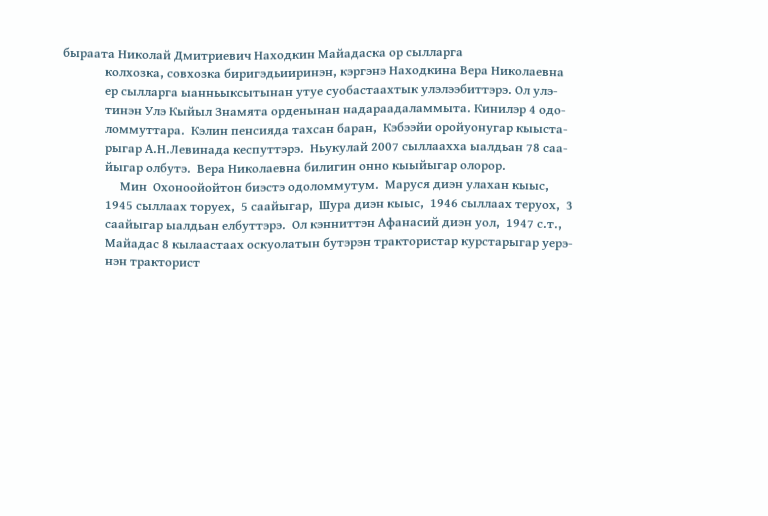быраата Николай Дмитриевич Находкин Майадаска ор сылларга
              колхозка, совхозка биригэдьииринэн, кэргэнэ Находкина Вера Николаевна
              ер сылларга ыанньыксытынан утуе суобастаахтык улэлээбиттэрэ. Ол улэ-
              тинэн Улэ Кыйыл Знамята орденынан надараадаламмыта. Кинилэр 4 одо-
              ломмуттара.  Кэлин пенсияда тахсан баран,  Кэбээйи оройуонугар кыыста-
              рыгар А.Н.Левинада кеспуттэрэ.  Ньукулай 2007 сыллаахха ыалдьан 78 саа-
              йыгар олбутэ.  Вера Николаевна билигин онно кыыйыгар олорор.
                   Мин  Охоноойойтон биэстэ одоломмутум.  Маруся диэн улахан кыыс,
              1945 сыллаах торуех,  5 саайыгар,  Шура диэн кыыс,  1946 сыллаах теруох,  3
              саайыгар ыалдьан елбуттэрэ.  Ол кэнниттэн Афанасий диэн уол,  1947 с.т.,
              Майадас 8 кылаастаах оскуолатын бутэрэн трактористар курстарыгар уерэ-
              нэн тракторист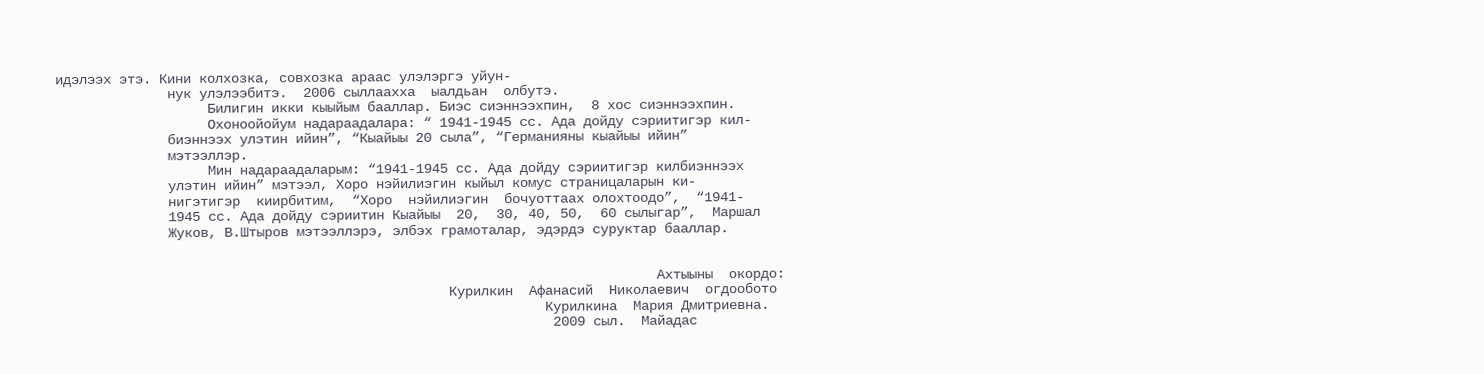идэлээх этэ. Кини колхозка, совхозка араас улэлэргэ уйун-
              нук улэлээбитэ.  2006 сыллаахха  ыалдьан  олбутэ.
                   Билигин икки кыыйым бааллар. Биэс сиэннээхпин,  8 хос сиэннээхпин.
                   Охоноойойум надараадалара: “ 1941-1945 сс. Ада дойду сэриитигэр кил-
              биэннээх улэтин ийин”, “Кыайыы 20 сыла”, “Германияны кыайыы ийин”
              мэтээллэр.
                   Мин надараадаларым: “1941-1945 сс. Ада дойду сэриитигэр килбиэннээх
              улэтин ийин” мэтээл, Хоро нэйилиэгин кыйыл комус страницаларын ки-
              нигэтигэр  киирбитим,  “Хоро  нэйилиэгин  бочуоттаах олохтоодо”,  “1941-
              1945 сс. Ада дойду сэриитин Кыайыы  20,  30, 40, 50,  60 сылыгар”,  Маршал
              Жуков, В.Штыров мэтээллэрэ, элбэх грамоталар, эдэрдэ суруктар бааллар.


                                                                           Ахтыыны  окордо:
                                                 Курилкин  Афанасий  Николаевич  огдообото
                                                             Курилкина  Мария Дмитриевна.
                                                              2009 сыл.  Майадас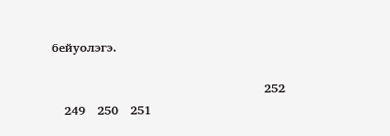бейуолэгэ.

                                                     252
   249   250   251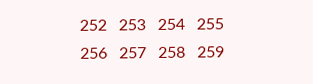252   253   254   255   256   257   258   259